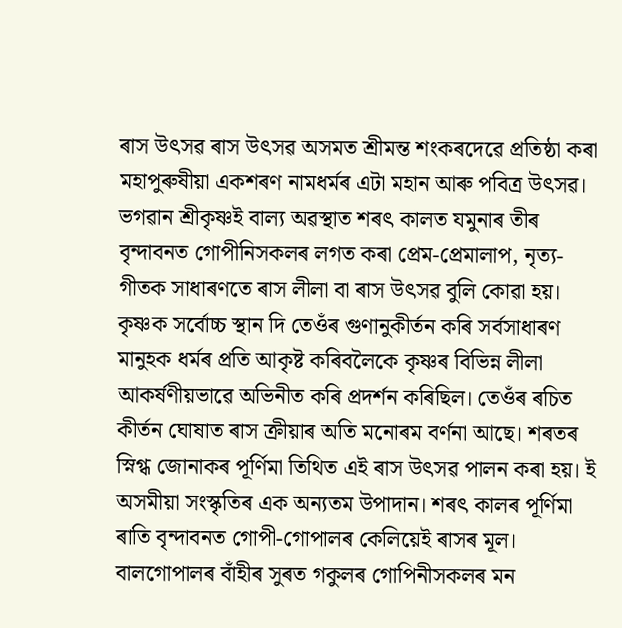ৰাস উৎসৱ ৰাস উৎসৱ অসমত শ্ৰীমন্ত শংকৰদেৱে প্রতিষ্ঠা কৰা মহাপুৰুষীয়া একশৰণ নামধৰ্মৰ এটা মহান আৰু পবিত্ৰ উৎসৱ। ভগৱান শ্রীকৃষ্ণই বাল্য অৱস্থাত শৰৎ কালত যমুনাৰ তীৰ বৃন্দাবনত গোপীনিসকলৰ লগত কৰা প্ৰেম-প্রেমালাপ, নৃত্য-গীতক সাধাৰণতে ৰাস লীলা বা ৰাস উৎসৱ বুলি কোৱা হয়। কৃষ্ণক সর্বোচ্চ স্থান দি তেওঁৰ গুণানুকীৰ্তন কৰি সৰ্বসাধাৰণ মানুহক ধৰ্মৰ প্ৰতি আকৃষ্ট কৰিবলৈকে কৃষ্ণৰ বিভিন্ন লীলা আকর্ষণীয়ভাৱে অভিনীত কৰি প্ৰদৰ্শন কৰিছিল। তেওঁৰ ৰচিত কীৰ্তন ঘোষাত ৰাস ক্ৰীয়াৰ অতি মনোৰম বর্ণনা আছে। শৰতৰ স্নিগ্ধ জোনাকৰ পূর্ণিমা তিথিত এই ৰাস উৎসৱ পালন কৰা হয়। ই অসমীয়া সংস্কৃতিৰ এক অন্যতম উপাদান। শৰৎ কালৰ পূৰ্ণিমা ৰাতি বৃন্দাবনত গোপী-গোপালৰ কেলিয়েই ৰাসৰ মূল। বালগোপালৰ বাঁহীৰ সুৰত গকুলৰ গোপিনীসকলৰ মন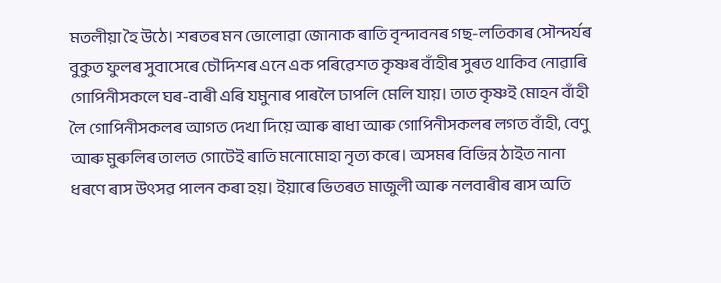মতলীয়া হৈ উঠে। শৰতৰ মন ভোলোৱা জোনাক ৰাতি বৃন্দাবনৰ গছ-লতিকাৰ সৌন্দৰ্যৰ বুকুত ফুলৰ সুবাসেৰে চৌদিশৰ এনে এক পৰিৱেশত কৃষ্ণৰ বাঁহীৰ সুৰত থাকিব নোৱাৰি গোপিনীসকলে ঘৰ-বাৰী এৰি যমুনাৰ পাৰলৈ ঢাপলি মেলি যায়। তাত কৃষ্ণই মোহন বাঁহী লৈ গোপিনীসকলৰ আগত দেখা দিয়ে আৰু ৰাধা আৰু গোপিনীসকলৰ লগত বাঁহী, বেণু আৰু মুৰুলিৰ তালত গোটেই ৰাতি মনোমোহা নৃত্য কৰে। অসমৰ বিভিন্ন ঠাইত নানা ধৰণে ৰাস উৎসৱ পালন কৰা হয়। ইয়াৰে ভিতৰত মাজুলী আৰু নলবাৰীৰ ৰাস অতি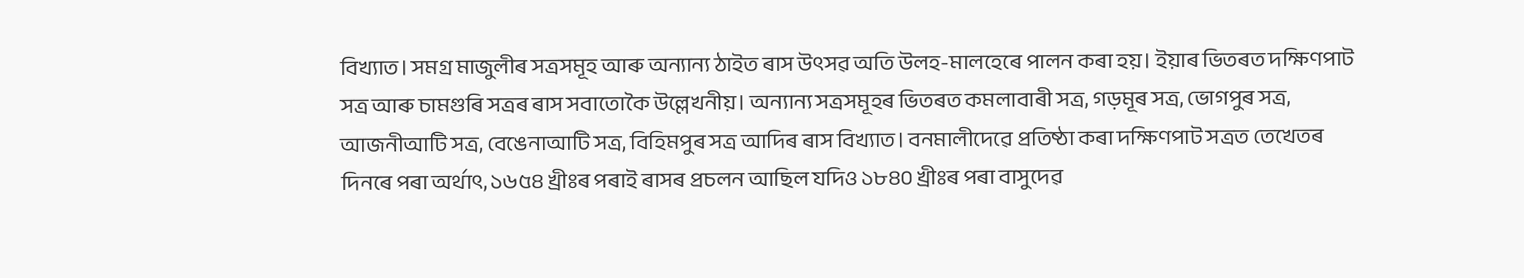বিখ্যাত। সমগ্ৰ মাজুলীৰ সত্ৰসমূহ আৰু অন্যান্য ঠাইত ৰাস উৎসৱ অতি উলহ-মালহেৰে পালন কৰা হয়। ইয়াৰ ভিতৰত দক্ষিণপাট সত্ৰ আৰু চামগুৰি সত্ৰৰ ৰাস সবাতোকৈ উল্লেখনীয়। অন্যান্য সত্ৰসমূহৰ ভিতৰত কমলাবাৰী সত্ৰ, গড়মূৰ সত্ৰ, ভোগপুৰ সত্ৰ, আজনীআটি সত্র, বেঙেনাআটি সত্ৰ, বিহিমপুৰ সত্ৰ আদিৰ ৰাস বিখ্যাত। বনমালীদেৱে প্ৰতিষ্ঠা কৰা দক্ষিণপাট সত্ৰত তেখেতৰ দিনৰে পৰা অৰ্থাৎ, ১৬৫৪ খ্ৰীঃৰ পৰাই ৰাসৰ প্ৰচলন আছিল যদিও ১৮৪০ খ্ৰীঃৰ পৰা বাসুদেৱ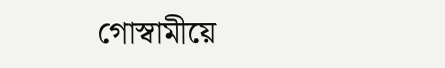গোস্বামীয়ে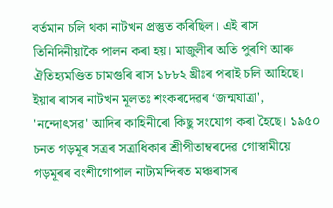বৰ্তমান চলি থকা নাটখন প্রস্তুত কৰিছিল। এই ৰাস তিনিদিনীয়াকৈ পালন কৰা হয়। মাজুলীৰ অতি পুৰণি আৰু ঐতিহ্যমণ্ডিত চামগুৰি ৰাস ১৮৮২ খ্ৰীঃৰ পৰাই চলি আহিছে। ইয়াৰ ৰাসৰ নাটখন মূলতঃ শংকৰদেৱৰ ‘জন্মযাত্রা', 'নন্দোৎসৱ' আদিৰ কাহিনীৰো কিছু সংযোগ কৰা হৈছে। ১৯৫০ চনত গড়মূৰ সত্ৰৰ সত্ৰাধিকাৰ শ্ৰীপীতাম্বৰদেৱ গোস্বামীয়ে গড়মূৰৰ বংশীগোপাল নাট্যমন্দিৰত মঞ্চৰাসৰ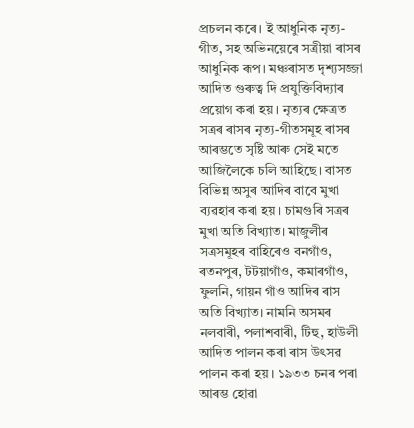প্ৰচলন কৰে। ই আধুনিক নৃত্য-গীত, সহ অভিনয়েৰে সত্ৰীয়া ৰাসৰ আধুনিক ৰূপ। মঞ্চৰাসত দৃশ্যসজ্জা আদিত গুৰুত্ব দি প্রযুক্তিবিদ্যাৰ প্ৰয়োগ কৰা হয়। নৃত্যৰ ক্ষেত্ৰত সত্ৰৰ ৰাসৰ নৃত্য-গীতসমূহ ৰাসৰ আৰম্ভতে সৃষ্টি আৰু সেই মতে আজিলৈকে চলি আহিছে। বাসত বিভিন্ন অসুৰ আদিৰ বাবে মুখা ব্যৱহাৰ কৰা হয়। চামগুৰি সত্ৰৰ মুখা অতি বিখ্যাত। মাজুলীৰ সত্ৰসমূহৰ বাহিৰেও বনগাঁও, ৰতনপুৰ, টটয়াগাঁও, কমাৰগাঁও, ফুলনি, গায়ন গাঁও আদিৰ ৰাস অতি বিখ্যাত। নামনি অসমৰ নলবাৰী, পলাশবাৰী, টিহু, হাউলী আদিত পালন কৰা ৰাস উৎসৱ পালন কৰা হয়। ১৯৩৩ চনৰ পৰা আৰম্ভ হোৱা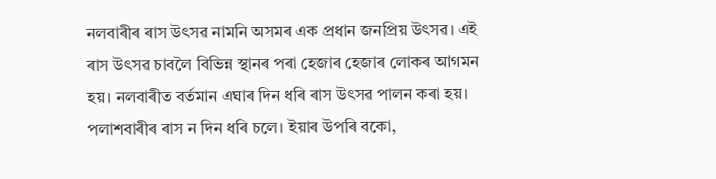নলবাৰীৰ ৰাস উৎসৱ নামনি অসমৰ এক প্রধান জনপ্রিয় উৎসৱ। এই ৰাস উৎসৱ চাবলৈ বিভিন্ন স্থানৰ পৰা হেজাৰ হেজাৰ লোকৰ আগমন হয়। নলবাৰীত বৰ্তমান এঘাৰ দিন ধৰি ৰাস উৎসৱ পালন কৰা হয়। পলাশবাৰীৰ ৰাস ন দিন ধৰি চলে। ইয়াৰ উপৰি বকো,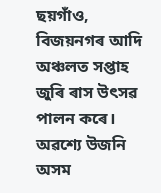ছয়গাঁও, বিজয়নগৰ আদি অঞ্চলত সপ্তাহ জুৰি ৰাস উৎসৱ পালন কৰে। অৱশ্যে উজনি অসম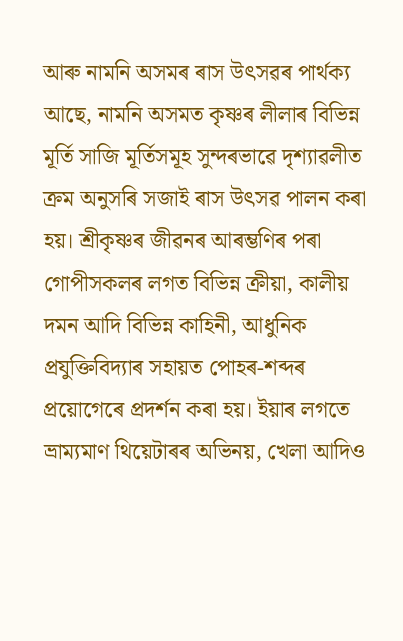আৰু নামনি অসমৰ ৰাস উৎসৱৰ পার্থক্য আছে, নামনি অসমত কৃষ্ণৰ লীলাৰ বিভিন্ন মূর্তি সাজি মূর্তিসমূহ সুন্দৰভাৱে দৃশ্যাৱলীত ক্রম অনুসৰি সজাই ৰাস উৎসৱ পালন কৰা হয়। শ্ৰীকৃষ্ণৰ জীৱনৰ আৰম্ভণিৰ পৰা গোপীসকলৰ লগত বিভিন্ন ক্রীয়া, কালীয় দমন আদি বিভিন্ন কাহিনী, আধুনিক প্রযুক্তিবিদ্যাৰ সহায়ত পোহৰ-শব্দৰ প্ৰয়োগেৰে প্ৰদৰ্শন কৰা হয়। ইয়াৰ লগতে ভ্রাম্যমাণ থিয়েটাৰৰ অভিনয়, খেলা আদিও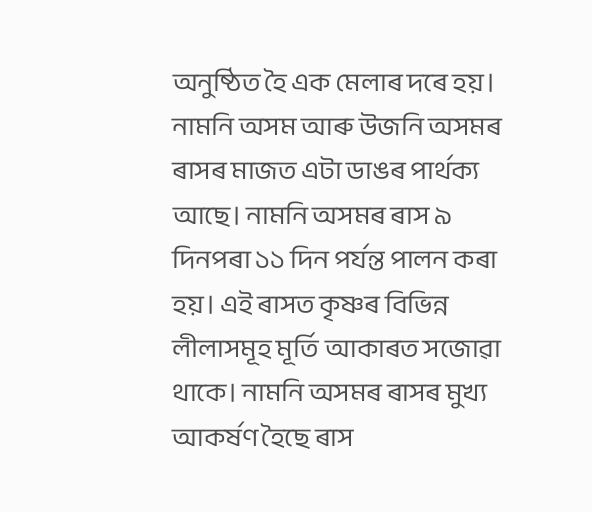অনুষ্ঠিত হৈ এক মেলাৰ দৰে হয়। নামনি অসম আৰু উজনি অসমৰ ৰাসৰ মাজত এটা ডাঙৰ পাৰ্থক্য আছে। নামনি অসমৰ ৰাস ৯ দিনপৰা ১১ দিন পৰ্যন্ত পালন কৰা হয়। এই ৰাসত কৃষ্ণৰ বিভিন্ন লীলাসমূহ মূৰ্তি আকাৰত সজোৱা থাকে। নামনি অসমৰ ৰাসৰ মুখ্য আকৰ্ষণ হৈছে ৰাস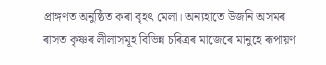প্ৰাঙ্গণত অনুষ্ঠিত কৰা বৃহৎ মেলা। অন্যহাতে উজনি অসমৰ ৰাসত কৃষ্ণৰ লীলাসমূহ বিভিন্ন চৰিত্ৰৰ মাজেৰে মানুহে ৰূপায়ণ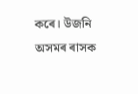কৰে। উজনি অসমৰ ৰাসক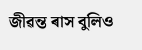জীৱন্ত ৰাস বুলিও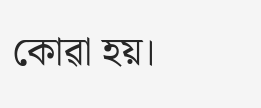কোৱা হয়।